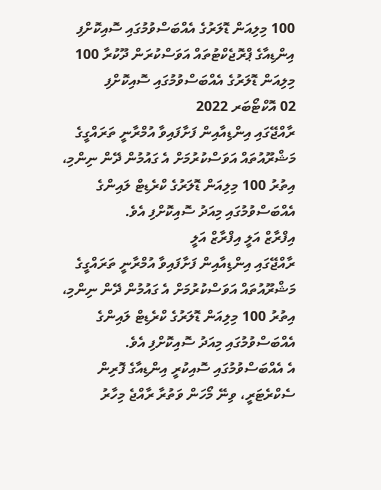100 މިލިއަން ޑޮލަރުގެ އެއްބަސްވުމުގައި ސޮއިކޮށްފި
އިންޑިއާގެ ޕްރޮޖެކްޓުތައް އަވަސްކުރަން ދޫކުރާ 100 މިލިއަން ޑޮލަރުގެ އެއްބަސްވުމުގައި ސޮއިކޮށްފި
02 އޮކްޓޯބަރ 2022
ރާއްޖޭގައި އިންޑިއާއިން ފަށާފައިވާ އުމްރާނީ ތަރައްގީގެ މަޝްރޫއުތައް އަވަސްކުރުމަށް އެ ގައުމުން ދޭން ނިންމި، އިތުރު 100 މިލިއަން ޑޮލަރުގެ ކްރެޑިޓް ލައިންގެ އެއްބަސްވުމުގައި މިއަދު ސޮއިކޮށްފި އެވެ.
އިފްރާޒް އަލީ އިފްރާޒް އަލީ
ރާއްޖޭގައި އިންޑިއާއިން ފަށާފައިވާ އުމްރާނީ ތަރައްގީގެ މަޝްރޫއުތައް އަވަސްކުރުމަށް އެ ގައުމުން ދޭން ނިންމި، އިތުރު 100 މިލިއަން ޑޮލަރުގެ ކްރެޑިޓް ލައިންގެ އެއްބަސްވުމުގައި މިއަދު ސޮއިކޮށްފި އެވެ.
އެ އެއްބަސްވުމުގައި ސޮއިކުރީ އިންޑިއާގެ ފޮރިން ސެކްރެޓަރީ، ވިނޭ މޯހަން ވަތުރާ ރާއްޖެ މިހާރު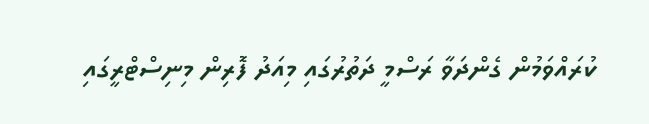ކުރައްވަމުން ގެންދަވާ ރަސްމީ ދަތުރުގައި މިއަދު ފޮރިން މިނިސްޓްރީގައި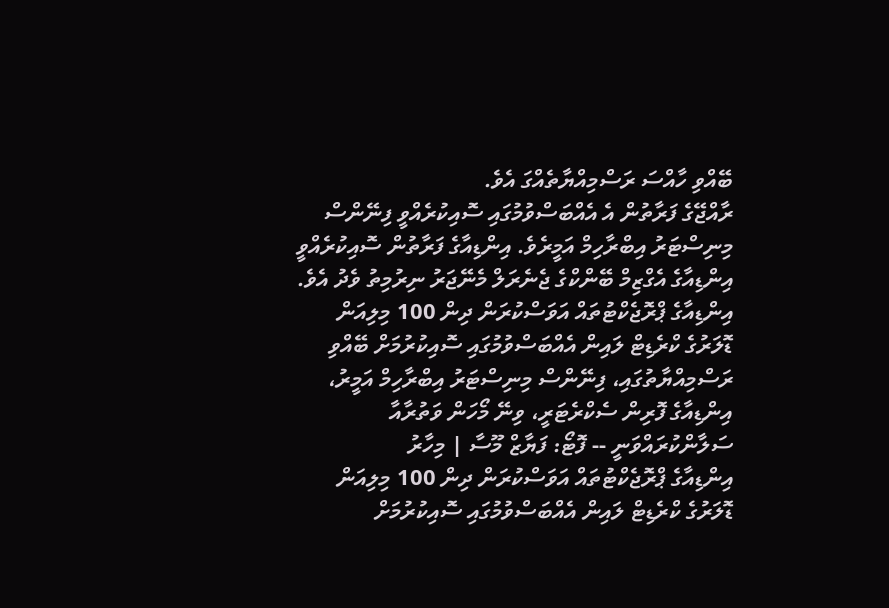ބޭއްވި ހާއްސަ ރަސްމިއްޔާތެއްގަ އެވެ.
ރާއްޖޭގެ ފަރާތުން އެ އެއްބަސްވުމުގައި ސޮއިކުރެއްވީ ފިނޭންސް މިނިސްޓަރު އިބްރާހިމް އަމީރެވެ. އިންޑިއާގެ ފަރާތުން ސޮއިކުރެއްވީ އިންޑިއާގެ އެގްޒިމް ބޭންކްގެ ޖެނެރަލް މެނޭޖަރު ނިރުމިތު ވެދު އެވެ.
އިންޑިއާގެ ޕްރޮޖެކްޓުތައް އަވަސްކުރަން ދިން 100 މިލިއަން ޑޮލަރުގެ ކްރެޑިޓް ލައިން އެއްބަސްވުމުގައި ސޮއިކުރުމަށް ބޭއްވި ރަސްމިއްޔާތުގައި، ފިނޭންސް މިނިސްޓަރު އިބްރާހިމް އަމީރު، އިންޑިއާގެ ފޮރިން ސެކްރެޓަރީ، ވިނޭ މޯހަން ވަތުރާއާ ސަލާންކުރައްވަނީ -- ފޮޓޯ: ފަޔާޒް މޫސާ | މިހާރު
އިންޑިއާގެ ޕްރޮޖެކްޓުތައް އަވަސްކުރަން ދިން 100 މިލިއަން ޑޮލަރުގެ ކްރެޑިޓް ލައިން އެއްބަސްވުމުގައި ސޮއިކުރުމަށް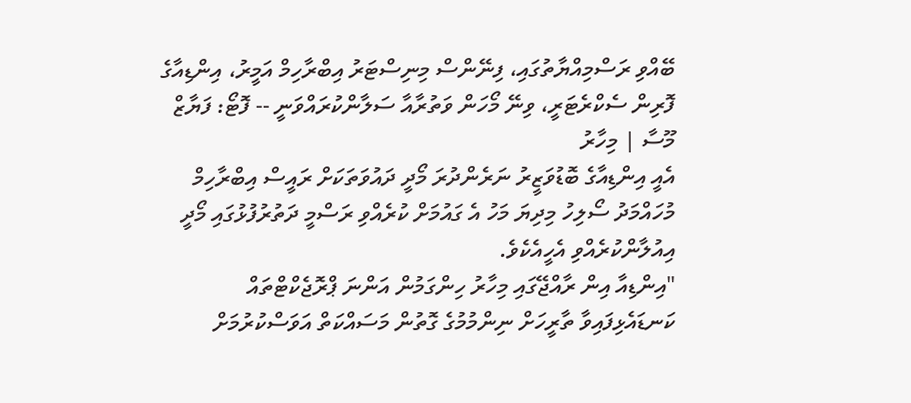ބޭއްވި ރަސްމިއްޔާތުގައި، ފިނޭންސް މިނިސްޓަރު އިބްރާހިމް އަމީރު، އިންޑިއާގެ ފޮރިން ސެކްރެޓަރީ، ވިނޭ މޯހަން ވަތުރާއާ ސަލާންކުރައްވަނީ -- ފޮޓޯ: ފަޔާޒް މޫސާ | މިހާރު
އެއީ އިންޑިއާގެ ބޮޑުވަޒީރު ނަރެންދުރަ މޯދީ ދައުވަތަކަށް ރައީސް އިބްރާހިމް މުހައްމަދު ސޯލިހު މިދިޔަ މަހު އެ ގައުމަށް ކުރެއްވި ރަސްމީ ދަތުރުފުޅުގައި މޯދީ އިއުލާންކުރެއްވި އެހީއެކެވެ.
"އިންޑިއާ އިން ރާއްޖޭގައި މިހާރު ހިންގަމުން އަންނަ ޕްރޮޖެކްޓްތައް ކަނޑައެޅިފައިވާ ތާރީހަށް ނިންމުމުގެ ގޮތުން މަސައްކަތް އަވަސްކުރުމަށް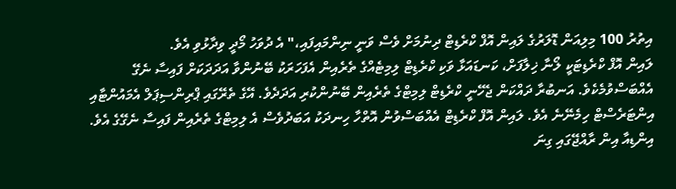އިތުރު 100 މިލިއަން ޑޮލަރުގެ ލައިން އޮފް ކްރެޑިޓް ދިނުމަށް ވެސް ވަނީ ނިންމައިފައި،" އެ ދުވަހު މޯދީ ވިދާޅުވި އެވެ.
ލައިން އޮފް ކްރެޑިޓަކީ ލޯނާ ޚިލާފަށް، ކަނޑައަޅާ ވަކި ކްރެޑިޓް ލިމިޓެއްގެ ތެރެއިން އެފަހަރަކު ބޭނުންވާ އަދަދަކަށް ފައިސާ ނެގޭ އެއްބަސްވުމެކެވެ. އަނބުރާ ދައްކަން ޖެހޭނީ ކްރެޑިޓް ލިމިޓްގެ ތެރެއިން ބޭނުންކުރި އަދަދެވެ. އޭގެ ތެރޭގައި ޕްރިންސިޕަލް އެމައުންޓާއި އިންޓަރެސްޓް ހިމެނޭނެ އެވެ. ލައިން އޮފް ކްރެޑިޓް އެއްބަސްވުން އޮތްހާ ހިނދަކު އަބަދުވެސް އެ ލިމިޓްގެ ތެރެއިން ފައިސާ ނެގޭގެ އެވެ.
އިންޑިއާ އިން ރާއްޖޭގައި ގިނަ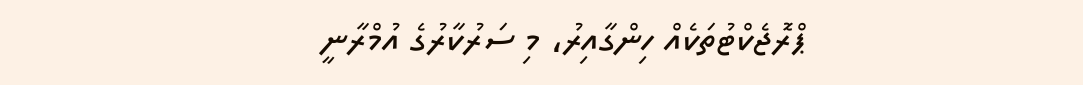ޕްރޮޖެކްޓުތަކެއް ހިންގާއިރު، މި ސަރުކާރުގެ އުމްރާނީ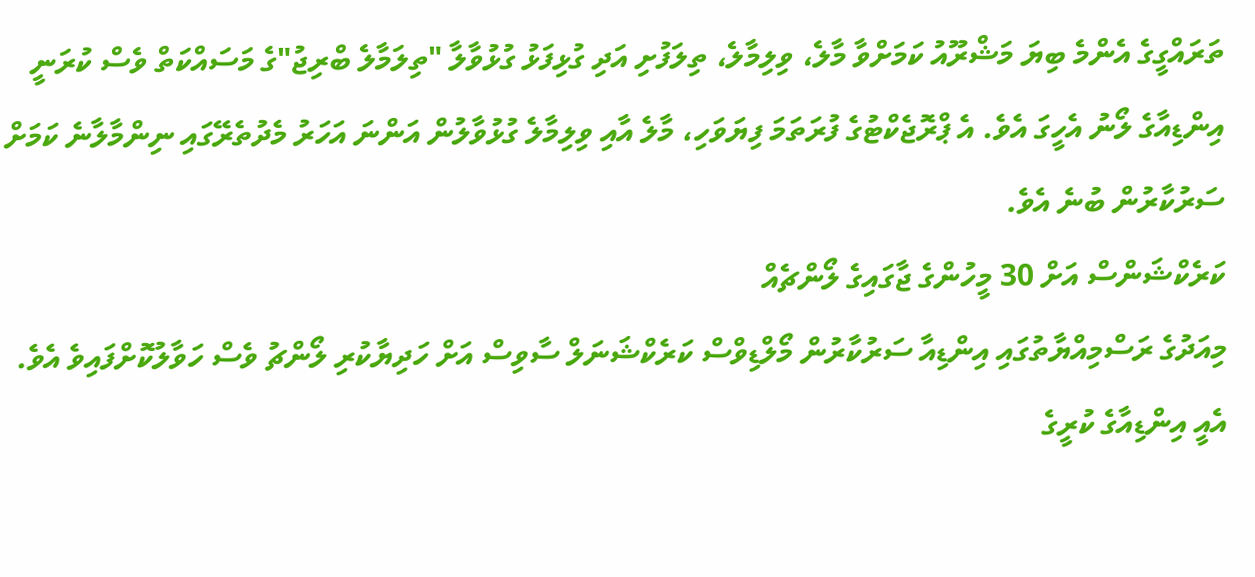ތަރައްގީގެ އެންމެ ބިޔަ މަޝްރޫއު ކަމަށްވާ މާލެ، ވިލިމާލެ، ތިލަފުށި އަދި ގުޅިފަޅު ގުޅުވާލާ "ތިލަމާލެ ބްރިޖު"ގެ މަސައްކަތް ވެސް ކުރަނީ އިންޑިއާގެ ލޯނު އެހީގަ އެވެ. އެ ޕްރޮޖެކްޓުގެ ފުރަތަމަ ފިޔަވަހި، މާލެ އާއި ވިލިމާލެ ގުޅުވާލުން އަންނަ އަހަރު މެދުތެރޭގައި ނިންމާލާނެ ކަމަށް ސަރުކާރުން ބުނެ އެވެ.
ކަރެކްޝަންސް އަށް 30 މީހުންގެ ޖާގައިގެ ލޯންޗެއް
މިއަދުގެ ރަސްމިއްޔާތުގައި އިންޑިއާ ސަރުކާރުން މޯލްޑިވްސް ކަރެކްޝަނަލް ސާވިސް އަށް ހަދިޔާކުރި ލޯންޗު ވެސް ހަވާލުކޮށްފައިވެ އެވެ. އެއީ އިންޑިއާގެ ކުރީގެ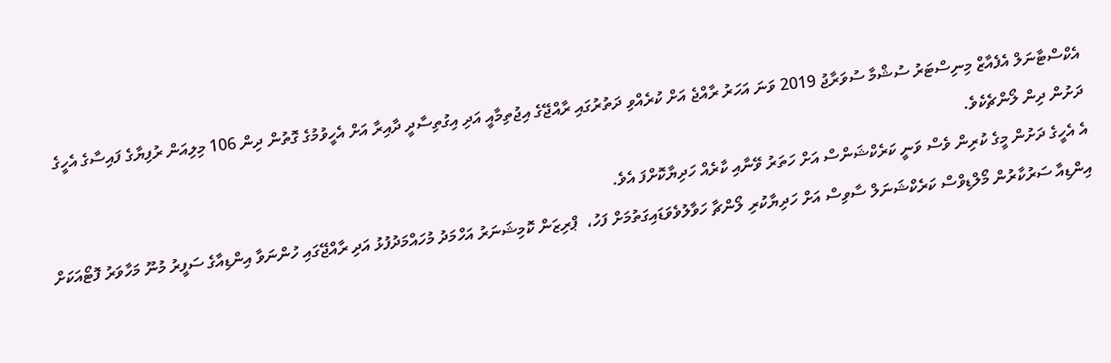އެކްސްޓާނަލް އެފެއާޒް މިނިސްޓަރު ސުޝްމާ ސުވަރާޖު 2019 ވަނަ އަހަރު ރާއްޖެ އަށް ކުރެއްވި ދަތުރުގައި ރާއްޖޭގެ އިޖުތިމާއީ އަދި އިގުތިސާދީ ދާއިރާ އަށް އެހީވުމުގެ ގޮތުން ދިން 106 މިލިއަން ރުފިޔާގެ ފައިސާގެ އެހީގެ ދަށުން ދިން ލޯންޗެކެވެ.
އެ އެހީގެ ދަށުން މީގެ ކުރިން ވެސް ވަނީ ކަރެކްޝަންސް އަށް ހަތަރު ވޭނާއި ކާރެއް ހަދިޔާކޮށްފަ އެވެ.
އިންޑިއާ ސަރުކާރުން މޯލްޑިވްސް ކަރެކްޝަނަލް ސާވިސް އަށް ހަދިޔާކުރި ލޯންޗާ ހަވާލުވެވަޑައިގަތުމަށް ފަހު،  ޕްރިޒަން ކޮމިޝަނަރު އަހްމަދު މުހައްމަދުފުޅު އަދި ރާއްޖޭގައި ހުންނަވާ އިންޑިއާގެ ސަފީރު މުނޫ މަހާވަރު ފޮޓޯއަކަށް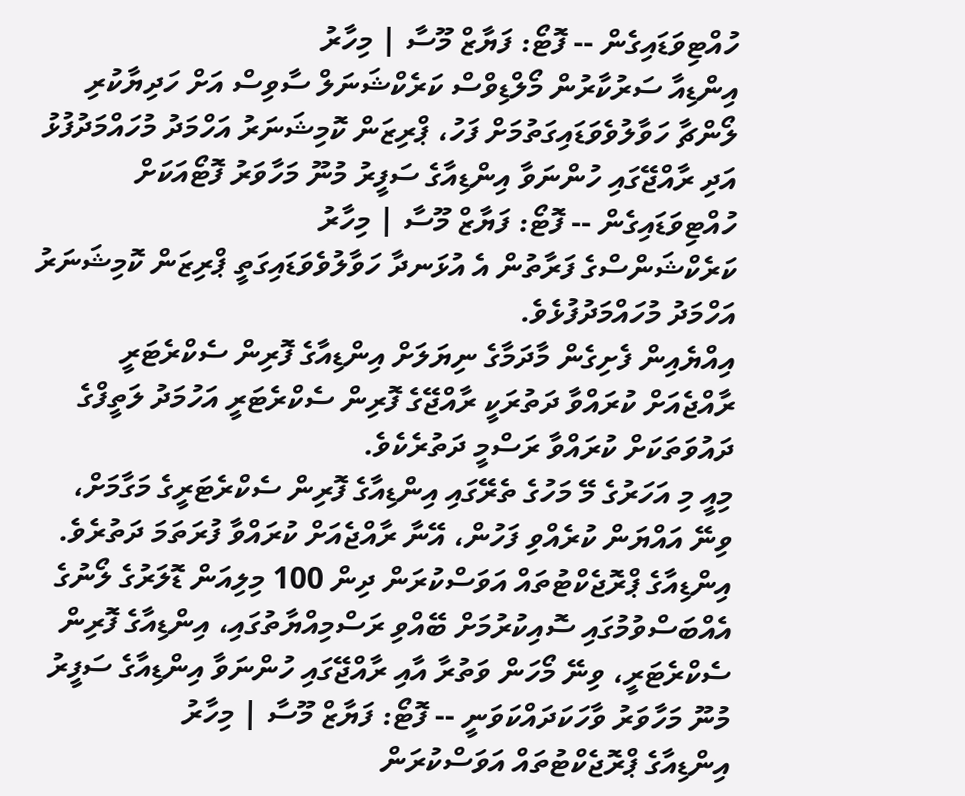ހުއްޓިވަޑައިގެން -- ފޮޓޯ: ފަޔާޒް މޫސާ | މިހާރު
އިންޑިއާ ސަރުކާރުން މޯލްޑިވްސް ކަރެކްޝަނަލް ސާވިސް އަށް ހަދިޔާކުރި ލޯންޗާ ހަވާލުވެވަޑައިގަތުމަށް ފަހު، ޕްރިޒަން ކޮމިޝަނަރު އަހްމަދު މުހައްމަދުފުޅު އަދި ރާއްޖޭގައި ހުންނަވާ އިންޑިއާގެ ސަފީރު މުނޫ މަހާވަރު ފޮޓޯއަކަށް ހުއްޓިވަޑައިގެން -- ފޮޓޯ: ފަޔާޒް މޫސާ | މިހާރު
ކަރެކްޝަންސްގެ ފަރާތުން އެ އުޅަނދާ ހަވާލުވެވަޑައިގަތީ ޕްރިޒަން ކޮމިޝަނަރު އަހްމަދު މުހައްމަދުފުޅެވެ.
އިއްޔެއިން ފެށިގެން މާދަމާގެ ނިޔަލަށް އިންޑިއާގެ ފޮރިން ސެކްރެޓަރީ ރާއްޖެއަށް ކުރައްވާ ދަތުރަކީ ރާއްޖޭގެ ފޮރިން ސެކްރެޓަރީ އަހުމަދު ލަތީފްގެ ދައުވަތަކަށް ކުރައްވާ ރަސްމީ ދަތުރެކެވެ.
މިއީ މި އަހަރުގެ މޭ މަހުގެ ތެރޭގައި އިންޑިއާގެ ފޮރިން ސެކްރެޓަރީގެ މަގާމަށް، ވިނޭ އައްޔަން ކުރެއްވި ފަހުން، އޭނާ ރާއްޖެއަށް ކުރައްވާ ފުރަތަމަ ދަތުރެވެ.
އިންޑިއާގެ ޕްރޮޖެކްޓުތައް އަވަސްކުރަން ދިން 100 މިލިއަން ޑޮލަރުގެ ލޯނުގެ އެއްބަސްވުމުގައި ސޮއިކުރުމަށް ބޭއްވި ރަސްމިއްޔާތުގައި، އިންޑިއާގެ ފޮރިން ސެކްރެޓަރީ، ވިނޭ މޯހަން ވަތުރާ އާއި ރާއްޖޭގައި ހުންނަވާ އިންޑިއާގެ ސަފީރު މުނޫ މަހާވަރު ވާހަކަދައްކަވަނީ -- ފޮޓޯ: ފަޔާޒް މޫސާ | މިހާރު
އިންޑިއާގެ ޕްރޮޖެކްޓުތައް އަވަސްކުރަން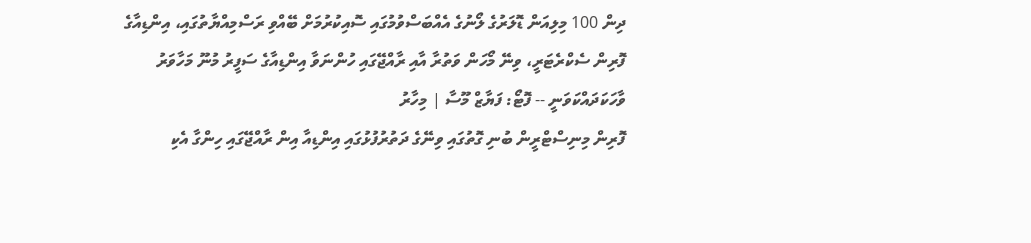ދިން 100 މިލިއަން ޑޮލަރުގެ ލޯނުގެ އެއްބަސްވުމުގައި ސޮއިކުރުމަށް ބޭއްވި ރަސްމިއްޔާތުގައި، އިންޑިއާގެ ފޮރިން ސެކްރެޓަރީ، ވިނޭ މޯހަން ވަތުރާ އާއި ރާއްޖޭގައި ހުންނަވާ އިންޑިއާގެ ސަފީރު މުނޫ މަހާވަރު ވާހަކަދައްކަވަނީ -- ފޮޓޯ: ފަޔާޒް މޫސާ | މިހާރު
ފޮރިން މިނިސްޓްރީން ބުނި ގޮތުގައި ވިނޭގެ ދަތުރުފުޅުގައި އިންޑިއާ އިން ރާއްޖޭގައި ހިންގާ އެކި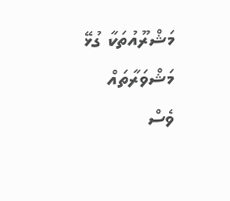މަޝްރޫއުތަކާ ގުޅޭ މަޝްވަރާތައް ވެސް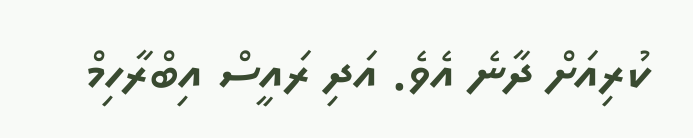ކުރިއަށް ދާނެ އެވެ. އަދި ރައީސް އިބްރާހިމް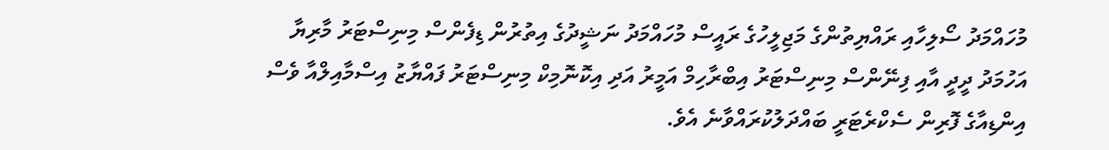މުހައްމަދު ސޯލިހާއި ރައްޔިތުންގެ މަޖިލީހުގެ ރައީސް މުހައްމަދު ނަޝީދުގެ އިތުރުން ޑިފެންސް މިނިސްޓަރު މާރިޔާ އަހުމަދު ދީދީ އާއި ފިނޭންސް މިނިސްޓަރު އިބްރާހިމް އަމީރު އަދި އިކޮނޮމިކް މިނިސްޓަރު ފައްޔާޒު އިސްމާއިލްއާ ވެސް އިންޑިއާގެ ފޮރިން ސެކްރެޓަރީ ބައްދަލުކުރައްވާނެ އެވެ.